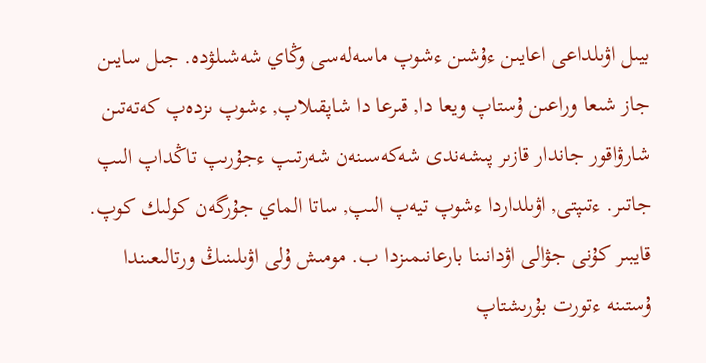بيىل اۋىلداعى اعايىن ءۇشىن ءشوپ ماسەلەسى وڭاي شەشىلۋدە. جىل سايىن جاز شىعا وراعىن ۇستاپ ويعا دا, قىرعا دا شاپقىلاپ, ءشوپ ىزدەپ كەتەتىن شارۋاقور جاندار قازىر پىشەندى شەكەسىنەن شەرتىپ ءجۇرىپ تاڭداپ الىپ جاتىر. ءتىپتى, اۋىلداردا ءشوپ تيەپ الىپ, ساتا الماي جۇرگەن كولىك كوپ.
قايبىر كۇنى جۋالى اۋدانىنا بارعانىمىزدا ب. مومىش ۇلى اۋىلىنىڭ ورتالىعىندا ۇستىنە ءتورت بۇرىشتاپ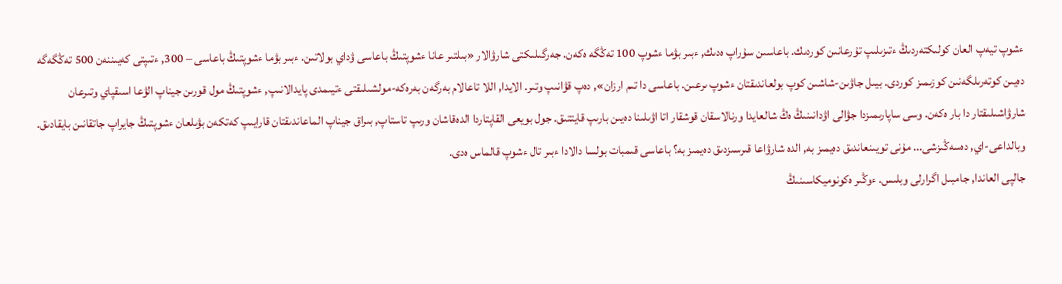ءشوپ تيەپ العان كولىكتەردىڭ ءتىزىلىپ تۇرعانىن كوردىك. باعاسىن سۇراپ ەدىك, ءبىر بۋما ءشوپ 100 تەڭگە ەكەن. جەرگىلىكتى شارۋالار «بىلتىر عانا ءشوپتىڭ باعاسى ۋداي بولاتىن. ءبىر بۋما ءشوپتىڭ باعاسى – 300, ءتىپتى كەيىننەن 500 تەڭگەگە دەيىن كوتەرىلگەنىن كوزىمىز كوردى. بيىل جاۋىن-شاشىن كوپ بولعاندىقتان ءشوپ ىرعىن. باعاسى دا تىم ارزان», دەپ قۋانىپ وتىر. الايدا, اللا تاعالام بەرگەن بەرەكە-مولشىلىقتى ءتيىمدى پايدالانىپ, ءشوپتىڭ مول قورىن جيناپ الۋعا اسىقپاي وتىرعان شارۋاشىلىقتار دا بار ەكەن. وسى ساپارىمىزدا جۋالى اۋدانىنىڭ ەڭ شالعايدا ورنالاسقان قوشقار اتا اۋىلىنا دەيىن بارىپ قايتتىق. جول بويعى القاپتاردا الدەقاشان ورىپ تاستاپ, بىراق جيناپ الماعاندىقتان قارايىپ كەتكەن بۋىلعان ءشوپتىڭ جايراپ جاتقانىن بايقادىق. وبالداعى-اي, دەسەڭىزشى... مۇنى تويىنعاندىق دەيمىز بە, الدە شارۋاعا قىرسىزدىق دەيمىز بە؟ باعاسى قىمبات بولسا دالادا ءبىر تال ءشوپ قالماس ەدى.
جالپى العاندا, جامبىل اگرارلى وبلىس. ءوڭىر ەكونوميكاسىنىڭ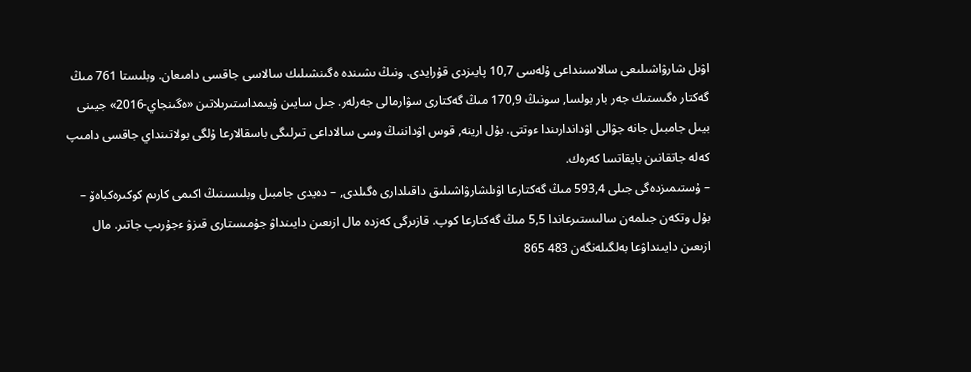اۋىل شارۋاشىلىعى سالاسىنداعى ۇلەسى 10,7 پايىزدى قۇرايدى. ونىڭ ىشىندە ەگىنشىلىك سالاسى جاقسى دامىعان. وبلىستا 761 مىڭ گەكتار ەگىستىك جەر بار بولسا, سونىڭ 170,9 مىڭ گەكتارى سۋارمالى جەرلەر. جىل سايىن ۇيىمداستىرىلاتىن «ەگىنجاي-2016» جيىنى بيىل جامبىل جانە جۋالى اۋداندارىندا ءوتتى. بۇل ارينە, قوس اۋداننىڭ وسى سالاداعى تىرلىگى باسقالارعا ۇلگى بولاتىنداي جاقسى دامىپ كەلە جاتقانىن بايقاتسا كەرەك.
– ۇستىمىزدەگى جىلى 593,4 مىڭ گەكتارعا اۋىلشارۋاشىلىق داقىلدارى ەگىلدى, – دەيدى جامبىل وبلىسىنىڭ اكىمى كارىم كوكىرەكباەۆ – بۇل وتكەن جىلمەن سالىستىرعاندا 5,5 مىڭ گەكتارعا كوپ. قازىرگى كەزدە مال ازىعىن دايىنداۋ جۇمىستارى قىزۋ ءجۇرىپ جاتىر. مال ازىعىن دايىنداۋعا بەلگىلەنگەن 483 865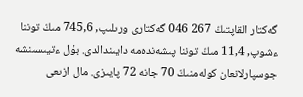گەكتار القاپتىڭ 267 046 گەكتارى ورىلىپ, 745,6 مىڭ توننا ءشوپ, 11,4 مىڭ توننا پىشەندەمە دايىندالدى. بۇل ءتيىسىنشە جوسپارلانعان كولەمنىڭ 70 جانە 72 پايىزى. مال ازىعى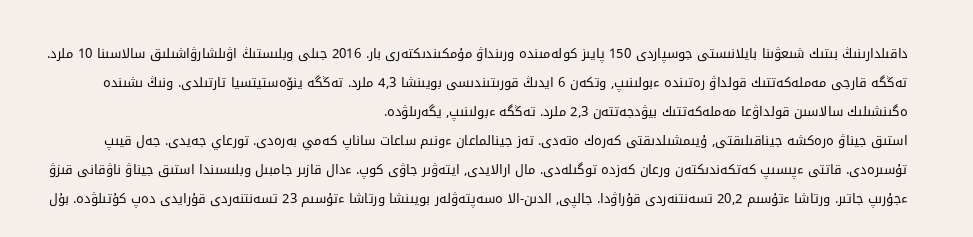داقىلدارىنىڭ بىتىك شىعۋىنا بايلانىستى جوسپاردى 150 پايىز كولەمىندە ورىنداۋ مۇمكىندىكتەرى بار. 2016 جىلى وبلىستىڭ اۋىلشارۋاشىلىق سالاسىنا 10 ملرد. تەڭگە قارجى مەملەكەتتىك قولداۋ رەتىندە ءبولىنىپ, وتكەن 6 ايدىڭ قورىتىندىسى بويىنشا 4,3 ملرد. تەڭگە ينۆەستيتسيا تارتىلدى. ونىڭ ىشىندە ەگىنشىلىك سالاسىن قولداۋعا مەملەكەتتىك بيۋدجەتتەن 2,3 ملرد. تەڭگە ءبولىنىپ, يگەرىلۋدە.
استىق جيناۋ ەرەكشە جيناقىلىقتى, ۇيىمشىلدىقتى كەرەك ەتەدى. تەز جينالماعان ءونىم ساعات ساناپ كەمي بەرەدى. تورعاي جەيدى. جەل قيىپ تۇسىرەدى. قاتتى ءپىسىپ كەتكەندىكتەن ورعان كەزدە توگىلەدى. مال ارالايدى, ايتەۋىر جاۋى كوپ. ءدال قازىر جامبىل وبلىسىندا استىق جيناۋ ناۋقانى قىزۋ ءجۇرىپ جاتىر. ورتاشا ءتۇسىم 20,2 تسەنتنەردى قۇراۋدا. جالپى, الدىن-الا ەسەپتەۋلەر بويىنشا ورتاشا ءتۇسىم 23 تسەنتنەردى قۇرايدى دەپ كۇتىلۋدە. بۇل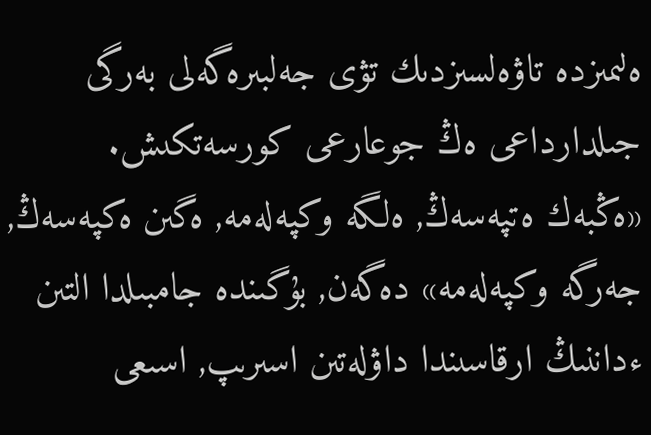ەلىمىزدە تاۋەلسىزدىك تۋى جەلبىرەگەلى بەرگى جىلدارداعى ەڭ جوعارعى كورسەتكىش. «ەڭبەك ەتپەسەڭ, ەلگە وكپەلەمە, ەگىن ەكپەسەڭ, جەرگە وكپەلەمە» دەگەن, بۇگىندە جامبىلدا التىن ءداننىڭ ارقاسىندا داۋلەتىن اسىرىپ, اسىعى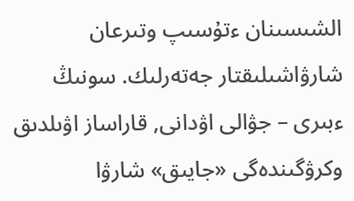الشىسىنان ءتۇسىپ وتىرعان شارۋاشىلىقتار جەتەرلىك. سونىڭ ءبىرى – جۋالى اۋدانى, قاراساز اۋىلدىق وكرۋگىندەگى «جايىق» شارۋا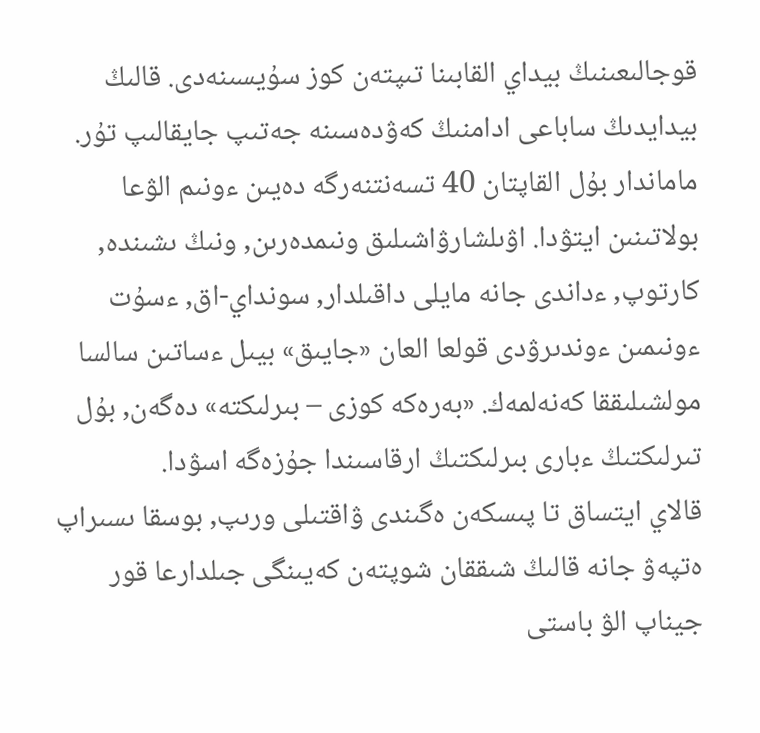قوجالىعىنىڭ بيداي القابىنا تىپتەن كوز سۇيسىنەدى. قالىڭ بيدايدىڭ ساباعى ادامنىڭ كەۋدەسىنە جەتىپ جايقالىپ تۇر. ماماندار بۇل القاپتان 40 تسەنتنەرگە دەيىن ءونىم الۋعا بولاتىنىن ايتۋدا. اۋىلشارۋاشىلىق ونىمدەرىن, ونىڭ ىشىندە, كارتوپ, ءداندى جانە مايلى داقىلدار, سونداي-اق, ءسۇت ءونىمىن ءوندىرۋدى قولعا العان «جايىق» بيىل ءساتىن سالسا مولشىلىققا كەنەلمەك. «بەرەكە كوزى – بىرلىكتە» دەگەن, بۇل تىرلىكتىڭ ءبارى بىرلىكتىڭ ارقاسىندا جۇزەگە اسۋدا.
قالاي ايتساق تا پىسكەن ەگىندى ۋاقتىلى ورىپ, بوسقا ىسىراپ ەتپەۋ جانە قالىڭ شىققان شوپتەن كەيىنگى جىلدارعا قور جيناپ الۋ باستى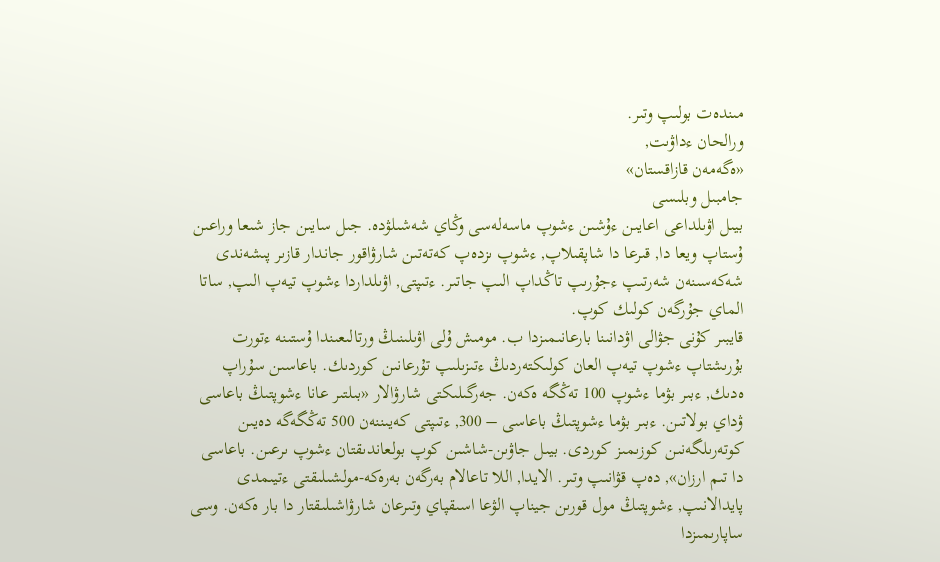مىندەت بولىپ وتىر.
ورالحان ءداۋىت,
«ەگەمەن قازاقستان»
جامبىل وبلىسى
بيىل اۋىلداعى اعايىن ءۇشىن ءشوپ ماسەلەسى وڭاي شەشىلۋدە. جىل سايىن جاز شىعا وراعىن ۇستاپ ويعا دا, قىرعا دا شاپقىلاپ, ءشوپ ىزدەپ كەتەتىن شارۋاقور جاندار قازىر پىشەندى شەكەسىنەن شەرتىپ ءجۇرىپ تاڭداپ الىپ جاتىر. ءتىپتى, اۋىلداردا ءشوپ تيەپ الىپ, ساتا الماي جۇرگەن كولىك كوپ.
قايبىر كۇنى جۋالى اۋدانىنا بارعانىمىزدا ب. مومىش ۇلى اۋىلىنىڭ ورتالىعىندا ۇستىنە ءتورت بۇرىشتاپ ءشوپ تيەپ العان كولىكتەردىڭ ءتىزىلىپ تۇرعانىن كوردىك. باعاسىن سۇراپ ەدىك, ءبىر بۋما ءشوپ 100 تەڭگە ەكەن. جەرگىلىكتى شارۋالار «بىلتىر عانا ءشوپتىڭ باعاسى ۋداي بولاتىن. ءبىر بۋما ءشوپتىڭ باعاسى – 300, ءتىپتى كەيىننەن 500 تەڭگەگە دەيىن كوتەرىلگەنىن كوزىمىز كوردى. بيىل جاۋىن-شاشىن كوپ بولعاندىقتان ءشوپ ىرعىن. باعاسى دا تىم ارزان», دەپ قۋانىپ وتىر. الايدا, اللا تاعالام بەرگەن بەرەكە-مولشىلىقتى ءتيىمدى پايدالانىپ, ءشوپتىڭ مول قورىن جيناپ الۋعا اسىقپاي وتىرعان شارۋاشىلىقتار دا بار ەكەن. وسى ساپارىمىزدا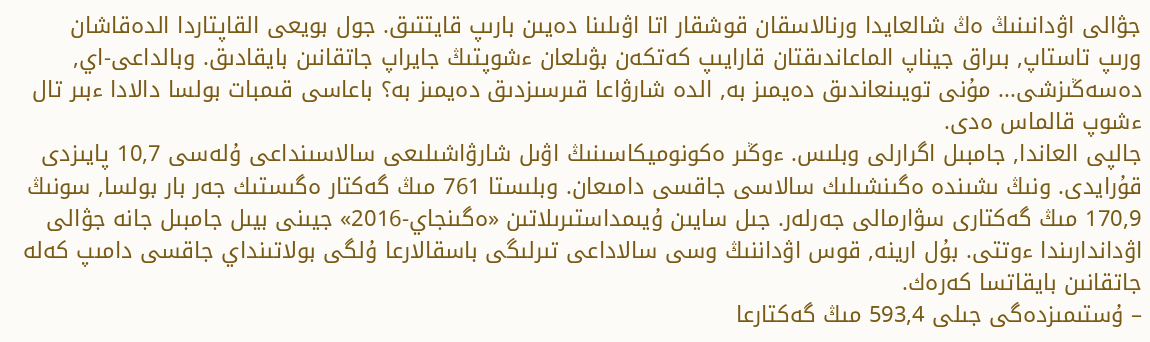جۋالى اۋدانىنىڭ ەڭ شالعايدا ورنالاسقان قوشقار اتا اۋىلىنا دەيىن بارىپ قايتتىق. جول بويعى القاپتاردا الدەقاشان ورىپ تاستاپ, بىراق جيناپ الماعاندىقتان قارايىپ كەتكەن بۋىلعان ءشوپتىڭ جايراپ جاتقانىن بايقادىق. وبالداعى-اي, دەسەڭىزشى... مۇنى تويىنعاندىق دەيمىز بە, الدە شارۋاعا قىرسىزدىق دەيمىز بە؟ باعاسى قىمبات بولسا دالادا ءبىر تال ءشوپ قالماس ەدى.
جالپى العاندا, جامبىل اگرارلى وبلىس. ءوڭىر ەكونوميكاسىنىڭ اۋىل شارۋاشىلىعى سالاسىنداعى ۇلەسى 10,7 پايىزدى قۇرايدى. ونىڭ ىشىندە ەگىنشىلىك سالاسى جاقسى دامىعان. وبلىستا 761 مىڭ گەكتار ەگىستىك جەر بار بولسا, سونىڭ 170,9 مىڭ گەكتارى سۋارمالى جەرلەر. جىل سايىن ۇيىمداستىرىلاتىن «ەگىنجاي-2016» جيىنى بيىل جامبىل جانە جۋالى اۋداندارىندا ءوتتى. بۇل ارينە, قوس اۋداننىڭ وسى سالاداعى تىرلىگى باسقالارعا ۇلگى بولاتىنداي جاقسى دامىپ كەلە جاتقانىن بايقاتسا كەرەك.
– ۇستىمىزدەگى جىلى 593,4 مىڭ گەكتارعا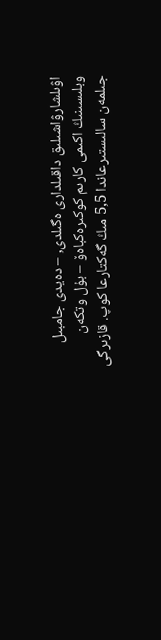اۋىلشارۋاشىلىق داقىلدارى ەگىلدى, – دەيدى جامبىل وبلىسىنىڭ اكىمى كارىم كوكىرەكباەۆ – بۇل وتكەن جىلمەن سالىستىرعاندا 5,5 مىڭ گەكتارعا كوپ. قازىرگى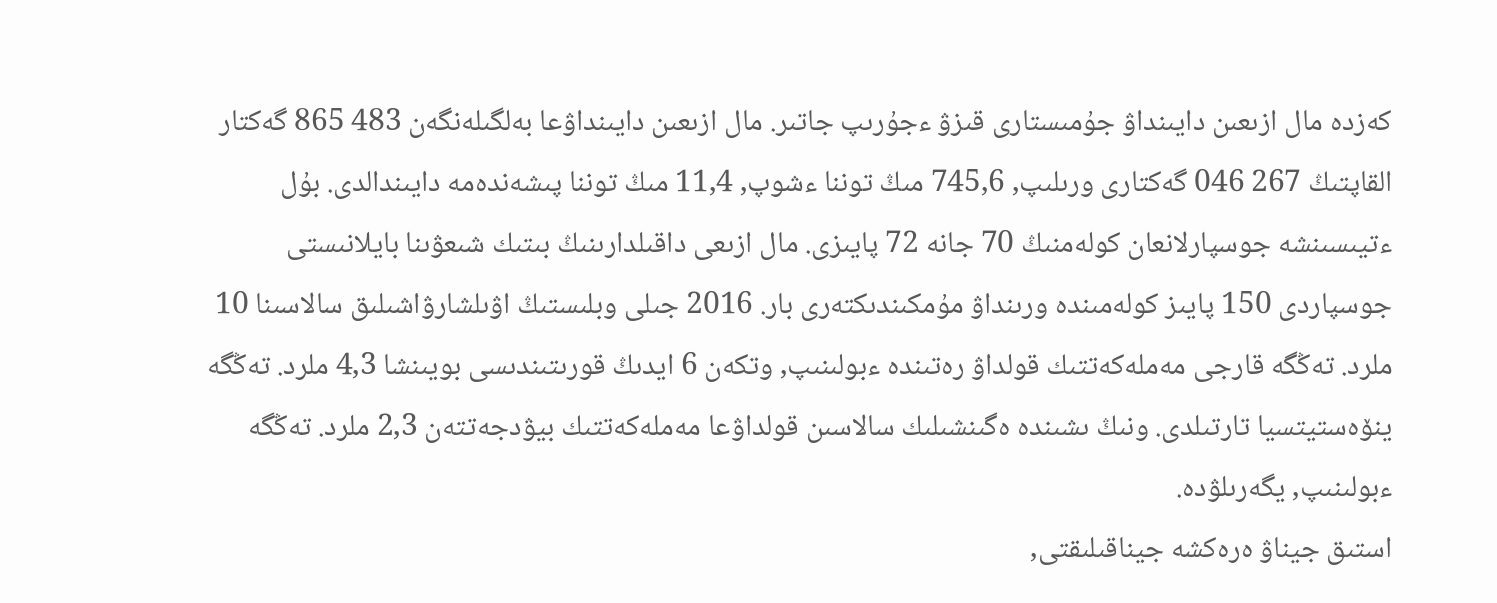كەزدە مال ازىعىن دايىنداۋ جۇمىستارى قىزۋ ءجۇرىپ جاتىر. مال ازىعىن دايىنداۋعا بەلگىلەنگەن 483 865 گەكتار القاپتىڭ 267 046 گەكتارى ورىلىپ, 745,6 مىڭ توننا ءشوپ, 11,4 مىڭ توننا پىشەندەمە دايىندالدى. بۇل ءتيىسىنشە جوسپارلانعان كولەمنىڭ 70 جانە 72 پايىزى. مال ازىعى داقىلدارىنىڭ بىتىك شىعۋىنا بايلانىستى جوسپاردى 150 پايىز كولەمىندە ورىنداۋ مۇمكىندىكتەرى بار. 2016 جىلى وبلىستىڭ اۋىلشارۋاشىلىق سالاسىنا 10 ملرد. تەڭگە قارجى مەملەكەتتىك قولداۋ رەتىندە ءبولىنىپ, وتكەن 6 ايدىڭ قورىتىندىسى بويىنشا 4,3 ملرد. تەڭگە ينۆەستيتسيا تارتىلدى. ونىڭ ىشىندە ەگىنشىلىك سالاسىن قولداۋعا مەملەكەتتىك بيۋدجەتتەن 2,3 ملرد. تەڭگە ءبولىنىپ, يگەرىلۋدە.
استىق جيناۋ ەرەكشە جيناقىلىقتى,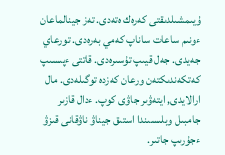ۇيىمشىلدىقتى كەرەك ەتەدى. تەز جينالماعان ءونىم ساعات ساناپ كەمي بەرەدى. تورعاي جەيدى. جەل قيىپ تۇسىرەدى. قاتتى ءپىسىپ كەتكەندىكتەن ورعان كەزدە توگىلەدى. مال ارالايدى, ايتەۋىر جاۋى كوپ. ءدال قازىر جامبىل وبلىسىندا استىق جيناۋ ناۋقانى قىزۋ ءجۇرىپ جاتىر.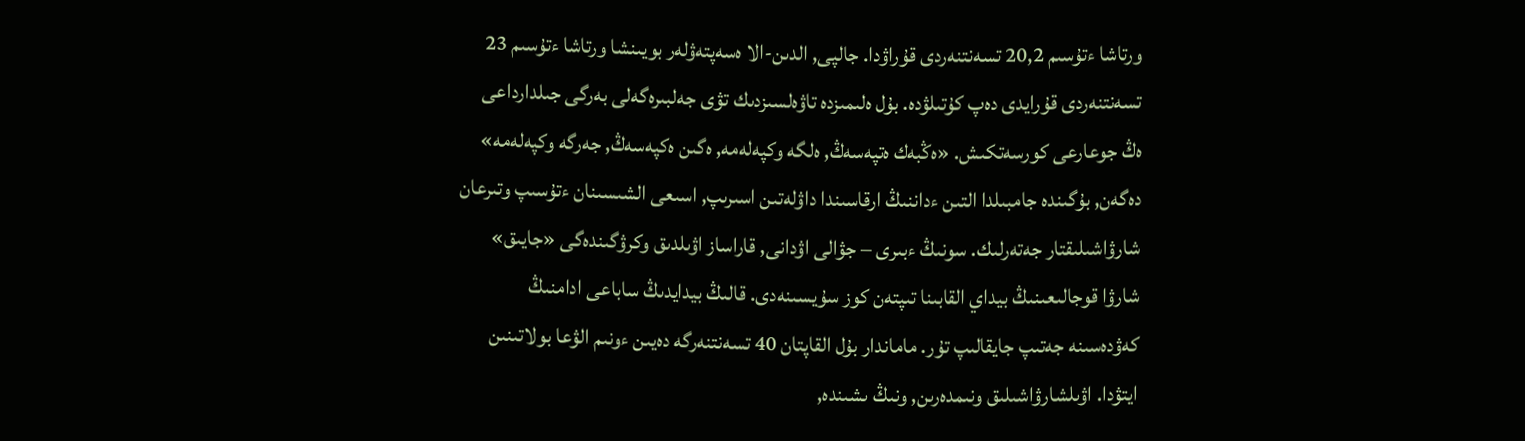ورتاشا ءتۇسىم 20,2 تسەنتنەردى قۇراۋدا. جالپى, الدىن-الا ەسەپتەۋلەر بويىنشا ورتاشا ءتۇسىم 23 تسەنتنەردى قۇرايدى دەپ كۇتىلۋدە. بۇل ەلىمىزدە تاۋەلسىزدىك تۋى جەلبىرەگەلى بەرگى جىلدارداعى ەڭ جوعارعى كورسەتكىش. «ەڭبەك ەتپەسەڭ, ەلگە وكپەلەمە, ەگىن ەكپەسەڭ, جەرگە وكپەلەمە» دەگەن, بۇگىندە جامبىلدا التىن ءداننىڭ ارقاسىندا داۋلەتىن اسىرىپ, اسىعى الشىسىنان ءتۇسىپ وتىرعان شارۋاشىلىقتار جەتەرلىك. سونىڭ ءبىرى – جۋالى اۋدانى, قاراساز اۋىلدىق وكرۋگىندەگى «جايىق» شارۋا قوجالىعىنىڭ بيداي القابىنا تىپتەن كوز سۇيسىنەدى. قالىڭ بيدايدىڭ ساباعى ادامنىڭ كەۋدەسىنە جەتىپ جايقالىپ تۇر. ماماندار بۇل القاپتان 40 تسەنتنەرگە دەيىن ءونىم الۋعا بولاتىنىن ايتۋدا. اۋىلشارۋاشىلىق ونىمدەرىن, ونىڭ ىشىندە,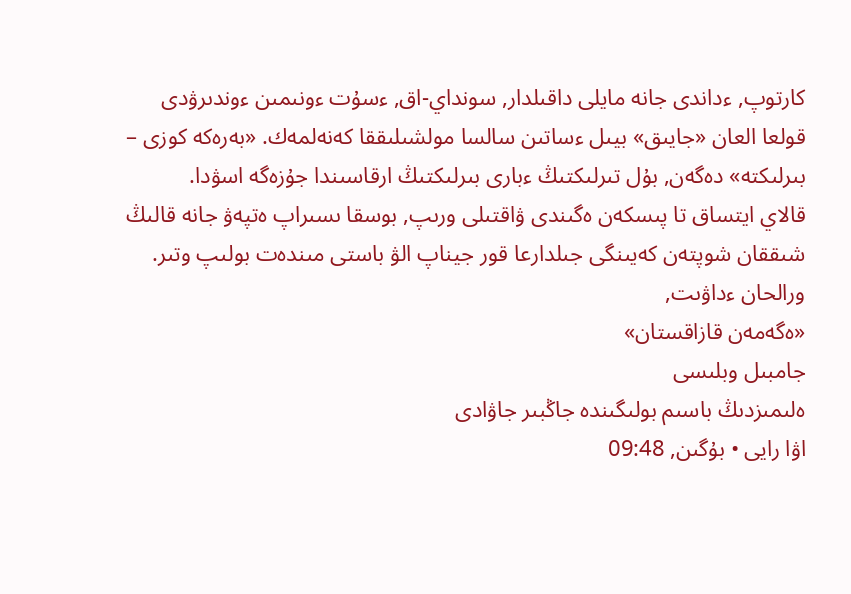كارتوپ, ءداندى جانە مايلى داقىلدار, سونداي-اق, ءسۇت ءونىمىن ءوندىرۋدى قولعا العان «جايىق» بيىل ءساتىن سالسا مولشىلىققا كەنەلمەك. «بەرەكە كوزى – بىرلىكتە» دەگەن, بۇل تىرلىكتىڭ ءبارى بىرلىكتىڭ ارقاسىندا جۇزەگە اسۋدا.
قالاي ايتساق تا پىسكەن ەگىندى ۋاقتىلى ورىپ, بوسقا ىسىراپ ەتپەۋ جانە قالىڭ شىققان شوپتەن كەيىنگى جىلدارعا قور جيناپ الۋ باستى مىندەت بولىپ وتىر.
ورالحان ءداۋىت,
«ەگەمەن قازاقستان»
جامبىل وبلىسى
ەلىمىزدىڭ باسىم بولىگىندە جاڭبىر جاۋادى
اۋا رايى • بۇگىن, 09:48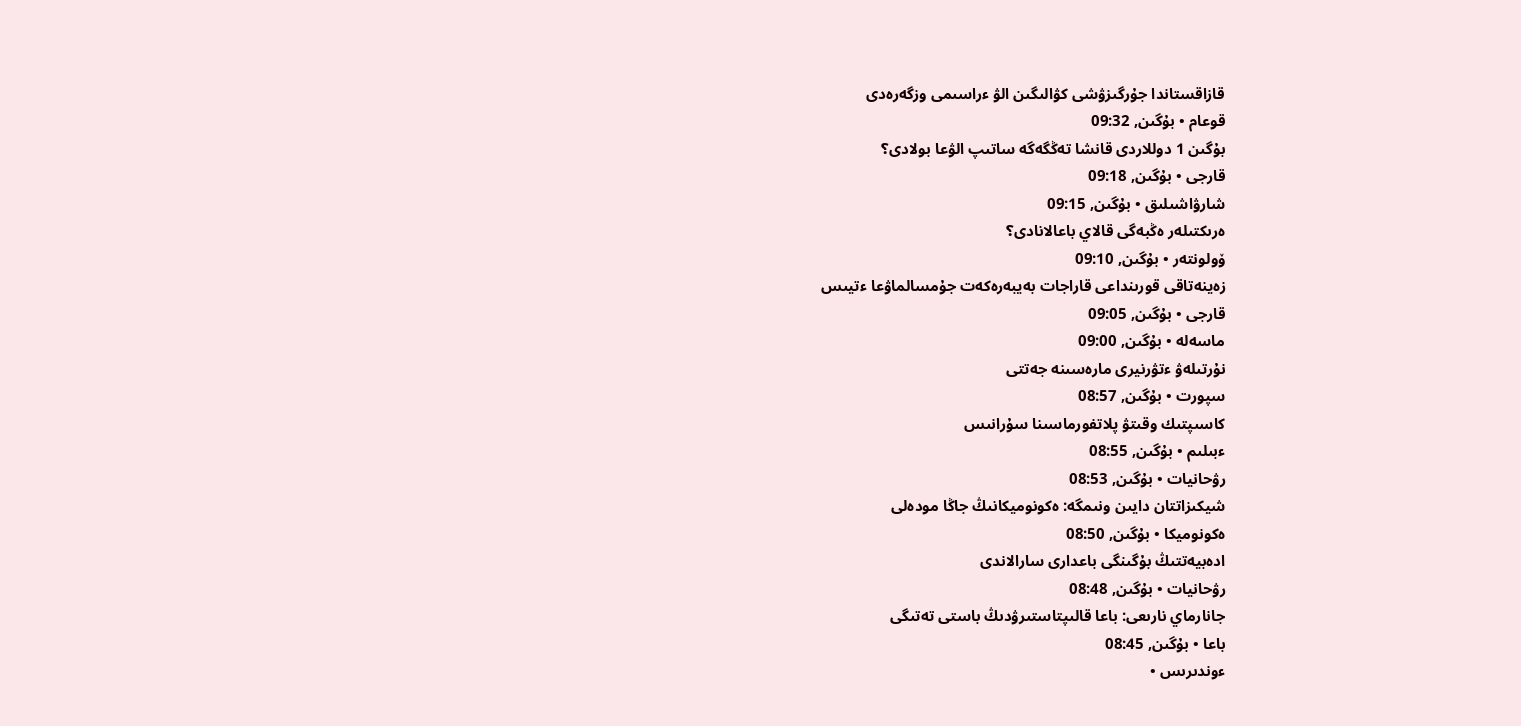قازاقستاندا جۇرگىزۋشى كۋالىگىن الۋ ءراسىمى وزگەرەدى
قوعام • بۇگىن, 09:32
بۇگىن 1 دوللاردى قانشا تەڭگەگە ساتىپ الۋعا بولادى؟
قارجى • بۇگىن, 09:18
شارۋاشىلىق • بۇگىن, 09:15
ەرىكتىلەر ەڭبەگى قالاي باعالانادى؟
ۆولونتەر • بۇگىن, 09:10
زەينەتاقى قورىنداعى قاراجات بەيبەرەكەت جۇمسالماۋعا ءتيىس
قارجى • بۇگىن, 09:05
ماسەلە • بۇگىن, 09:00
نۇرتىلەۋ ءتۋرنيرى مارەسىنە جەتتى
سپورت • بۇگىن, 08:57
كاسىپتىك وقىتۋ پلاتفورماسىنا سۇرانىس
ءبىلىم • بۇگىن, 08:55
رۋحانيات • بۇگىن, 08:53
شيكىزاتتان دايىن ونىمگە: ەكونوميكانىڭ جاڭا مودەلى
ەكونوميكا • بۇگىن, 08:50
ادەبيەتتىڭ بۇگىنگى باعدارى سارالاندى
رۋحانيات • بۇگىن, 08:48
جانارماي نارىعى: باعا قالىپتاستىرۋدىڭ باستى تەتىگى
باعا • بۇگىن, 08:45
ءوندىرىس •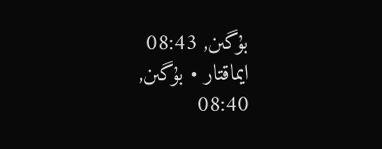بۇگىن, 08:43
ايماقتار • بۇگىن, 08:40